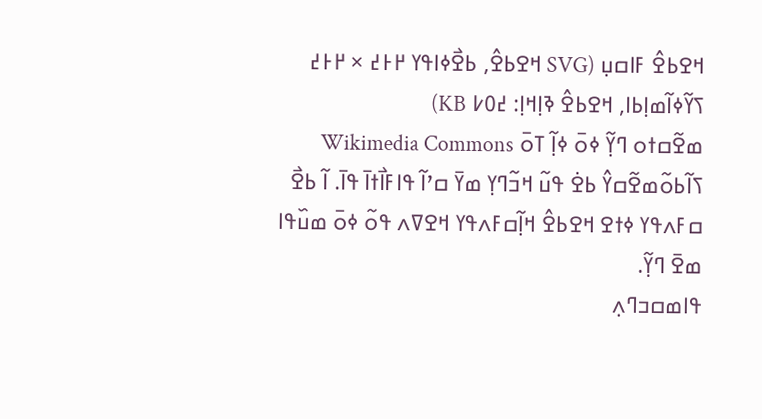ߞߐߕߐ߮ ߓߊߛߎ߲ (SVG ߞߐߕߐ߮, ߕߐ߯ߦߊߟߌ ߂߅߄ × ߂߅߄ ߖߌ߬ߦߊ߬ߘߊ߲ߕߊ, ߞߐߕߐ߮ ߢߊ߲ߞߊ߲: ߄߀߇ KB)
ߘߐ߬ߛߙߋ ߣߌ߲߬ ߦߋ߫ ߦߊ߲߬ ߠߋ߫ Wikimedia Commons ߖߊ߬ߕߋ߬ߘߐ߬ߛߌ߮ ߕߐ߭ ߟߎ߬ ߞߏ߬ߣߌ߲ ߘߌ߫ ߛߴߊ߬ ߟߊߓߊ߯ߙߊ߫ ߟߊ߫. ߊ߬ ߕߐ߯ ߛߓߍߟߌ ߦߙߐ ߞߐߕߐ߮ ߞߊ߲߬ߛߓߍߟߌ ߞߐߜߍ ߟߋ߬ ߦߋ߫ ߘߎ߰ߟߊ ߘߐ߫ ߣߌ߲߬.
ߟߊߘߛߏߣߍ߲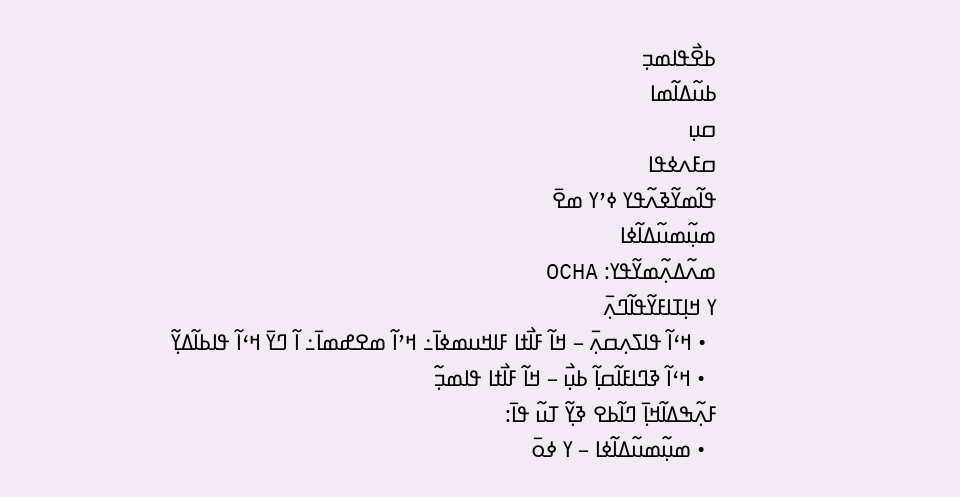ߕߐ߯ߟߊߘߏ߲
ߕߎ߬ߡߊ߬ߘߊ
ߛߎ߲
ߛߓߍߦߟߊ
ߟߊ߬ߘߌ߬ߢߍ߬ߟߌ ߦߴߌ ߘߐ߫
ߘߎ߲߬ߘߎ߬ߡߊ߬ߦߊ
ߘߍ߬ߡߍ߲߬ߘߌ߬ߟߌ: OCHA
ߌ ߞߊ߲ߠߊߓߌ߬ߟߊ߬ߣߍ߲߫
  • ߞߵߊ߬ ߟߊߖߍ߲ߛߍ߲߫ – ߞߊ߬ ߓߊ߯ߙߊ ߓߊߞߎߘߦߊ߫߸ ߞߴߊ߬ ߘߐߝߘߊ߫߸ ߊ߬ ߣߌ߫ ߞߵߊ߬ ߟߊߕߊ߬ߡߌ߲߬
  • ߞߵߊ߬ ߢߣߊߓߊ߬ߛߊ߲߬ ߕߎ߲߯ – ߞߊ߬ ߓߊ߯ߙߊ ߟߊߘߏ߲߬
ߓߍ߲߬ߒߡߊ߬ߞߊ߲߫ ߣߊ߬ߕߐ ߢߌ߲߬ ߠߎ߬ ߟߊ߫:
  • ߘߎ߲߬ߘߎ߬ߡߊ߬ߦߊ – ߌ ߦߋ߫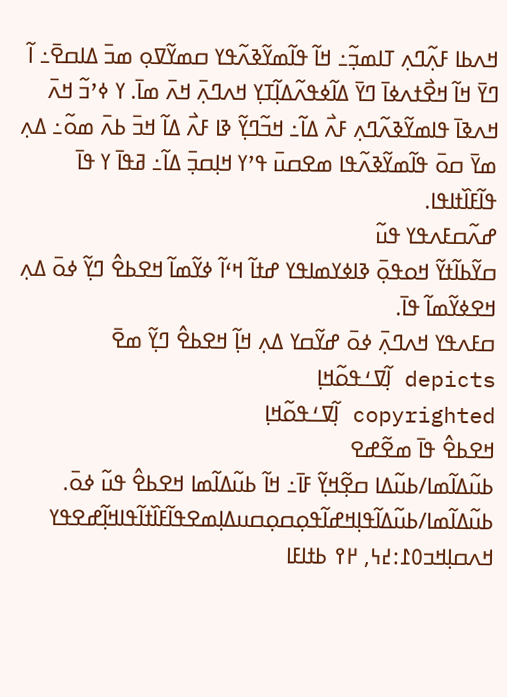ߞߍߕߊ ߓߍ߲߬ߣߍ߲ ߠߊߘߏ߲߬߸ ߞߊ߬ ߟߊ߬ߘߌ߬ߢߍ߬ߟߌ ߛߘߌ߬ߜߋ߲ ߘߏ߫ ߡߊߛߐ߫߸ ߊ߬ ߣߌ߫ ߞߊ߬ ߞߐ߯ߙߍߦߊ߫ ߣߌ߫ ߡߊ߬ߦߟߍ߬ߡߊ߲߬ߠߌ߲ ߞߍߣߍ߲߫ ߞߍ߫ ߘߊ߫. ߌ ߦߴߏ߬ ߞߍ߫ ߞߍߢߊ߫ ߟߊߘߌ߬ߢߍ߬ߣߍ߲ ߓߍ߯ ߡߊ߬߸ ߞߏ߬ߣߌ߲߬ ߢߊ ߓߍ߯ ߡߊ߬ ߞߏ߫ ߕߍ߫ ߘߋ߬߸ ߡߍ߲ ߘߌ߫ ߛߋ߫ ߟߊ߬ߘߌ߬ߢߍ߬ߟߊ ߘߐߛߎ߫ ߟߴߌ ߞߊ߲ߛߏ߲߫ ߡߊ߬߸ ߥߟߊ߫ ߌ ߟߊ߫ ߟߊ߬ߓߊ߰ߙߊߟߊ.
ߝߍ߬ߛߓߍߟߌ ߟߎ߬
ߛߌ߬ߕߊ߬ߙߌ߬ ߞߋߟߋ߲߫ ߢߊߦߌߘߊߟߌ ߝߙߊ߬ ߞߵߊ߬ ߦߌ߬ߘߊ߬ ߞߐߕߐ߮ ߣߌ߲߬ ߦߋ߫ ߡߍ߲ ߞߐߦߌ߬ߘߊ߬ ߟߊ߫.
ߛߓߍߟߌ ߞߍߣߍ߲߫ ߦߋ߫ ߝߌ߬ߛߌ ߡߍ߲ ߞߊ߲߬ ߞߐߕߐ߮ ߣߌ߲߬ ߘߐ߫
depicts ߊ߲߬ߜߑߟߋ߬ߞߊ߲
copyrighted ߊ߲߬ߜߑߟߋ߬ߞߊ߲
ߞߐߕߐ߮ ߟߊ߫ ߘߐ߬ߝߐ
ߕߎ߬ߡߊ߬ߘߊ/ߕߎ߬ߡߊ ߛߐ߲߬ߞߌ߲߬ ߓߊ߫߸ ߞߊ߬ ߕߎ߬ߡߊ߬ߘߊ ߞߐߕߐ߮ ߟߎ߬ ߦߋ߫.
ߕߎ߬ߡߊ߬ߘߊ/ߕߎ߬ߡߊ߬ߟߊ߲ߞߝߊ߬ߟߋ߲ߛߋ߲ߛߎߡߊ߲ߘߐߟߊ߬ߓߊ߰ߙߊ߬ߟߊߞߊ߲߬ߝߐߟߌ
ߞߍߛߊ߲ߞߏ߀߁:߄߆, ߂߉ ߕߙߊߓߊ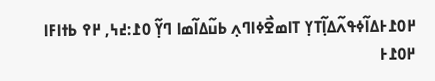߂߀߁߅ߡߊ߬ߦߟߍ߬ߡߊ߲߬ߠߌ߲ ߠߊߘߐ߯ߦߊߣߍ߲ ߕߎ߬ߡߊ߬ߘߊ ߣߌ߲߬ ߀߁:߄߆, ߂߉ ߕߙߊߓߊ ߂߀߁߅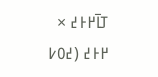ߠߊ߫߂߅߄ × ߂߅߄ (߄߀߇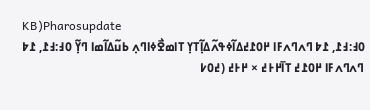KB)Pharosupdate
߀߃:߃߁, ߁߈ ߣߍߣߍߓߊ ߂߀߁߄ߡߊ߬ߦߟߍ߬ߡߊ߲߬ߠߌ߲ ߠߊߘߐ߯ߦߊߣߍ߲ ߕߎ߬ߡߊ߬ߘߊ ߣߌ߲߬ ߀߃:߃߁, ߁߈ ߣߍߣߍߓߊ ߂߀߁߄ ߠߊ߫߂߅߄ × ߂߅߄ (߄߀߇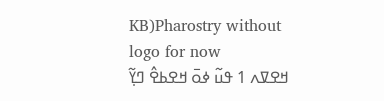KB)Pharostry without logo for now
ߞߐߜߍ 1 ߟߎ߬ ߦߋ߫ ߞߐߕߐ߮ ߣߌ߲߬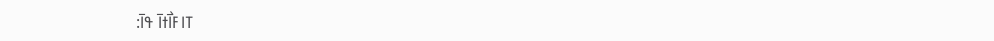ߠߊߓߊ߯ߙߊ߫ ߟߊ߫: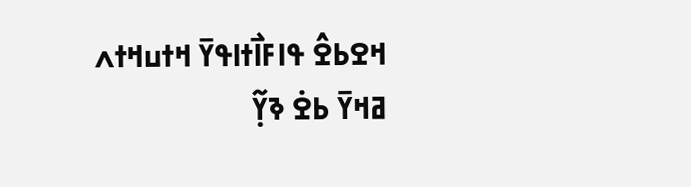ߞߐߕߐ߮ ߟߊߓߊ߯ߙߊߟߌ߫ ߞߙߎߞߙߍ
ߥߞߌ߫ ߕߐ߭ ߢߌ߲߬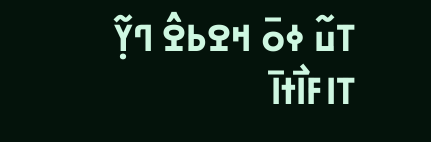ߠߎ߬ ߦߋ߫ ߞߐߕߐ߮ ߣߌ߲߬ ߠߊߓߊ߯ߙߊ߫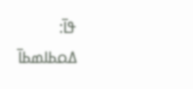ߟߊ߫:
ߡߋߕߊߘߕߊ߫